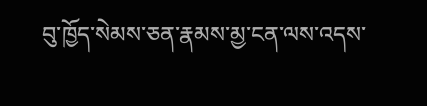བུ་ཁྱོད་སེམས་ཅན་རྣམས་མྱ་ངན་ལས་འདས་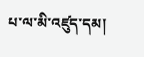པ་ལ་མི་འཛུད་དམ།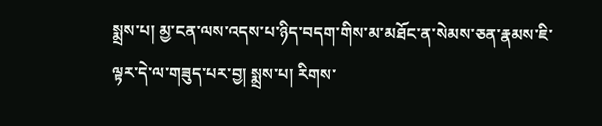སྨྲས་པ། མྱ་ངན་ལས་འདས་པ་ཉིད་བདག་གིས་མ་མཐོང་ན་སེམས་ཅན་རྣམས་ཇི་ལྟར་དེ་ལ་གཟུད་པར་བྱ། སྨྲས་པ། རིགས་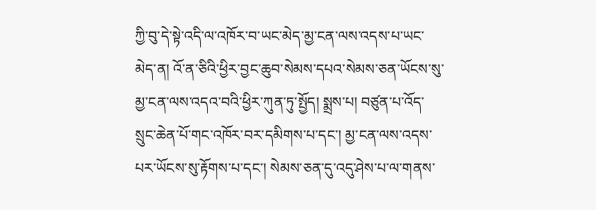ཀྱི་བུ་དེ་སྟེ་འདི་ལ་འཁོར་བ་ཡང་མེད་མྱ་ངན་ལས་འདས་པ་ཡང་མེད་ན། འོ་ན་ཅིའི་ཕྱིར་བྱང་ཆུབ་སེམས་དཔའ་སེམས་ཅན་ཡོངས་སུ་མྱ་ངན་ལས་འདའ་བའི་ཕྱིར་ཀུན་ཏུ་སྤྱོད། སྨྲས་པ། བཙུན་པ་འོད་སྲུང་ཆེན་པོ་གང་འཁོར་བར་དམིགས་པ་དང་། མྱ་ངན་ལས་འདས་པར་ཡོངས་སུ་རྟོགས་པ་དང་། སེམས་ཅན་དུ་འདུ་ཤེས་པ་ལ་གནས་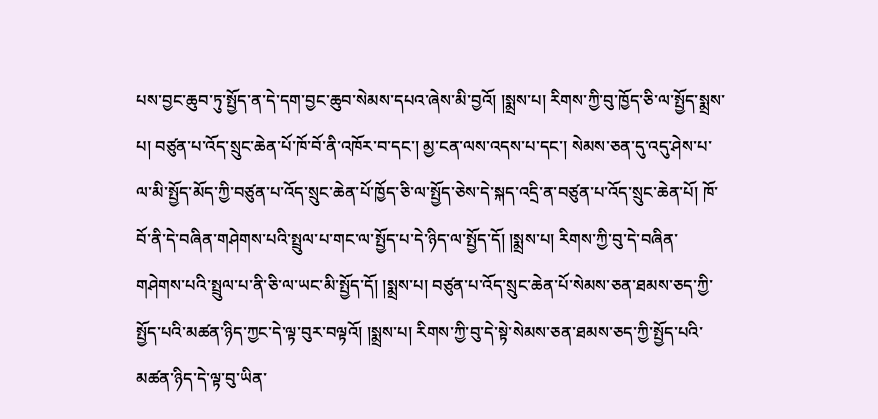པས་བྱང་ཆུབ་ཏུ་སྤྱོད་ན་དེ་དག་བྱང་ཆུབ་སེམས་དཔའ་ཞེས་མི་བྱའོ། །སྨྲས་པ། རིགས་ཀྱི་བུ་ཁྱོད་ཅི་ལ་སྤྱོད་སྨྲས་པ། བཙུན་པ་འོད་སྲུང་ཆེན་པོ་ཁོ་བོ་ནི་འཁོར་བ་དང་། མྱ་ངན་ལས་འདས་པ་དང་། སེམས་ཅན་དུ་འདུ་ཤེས་པ་ལ་མི་སྤྱོད་མོད་ཀྱི་བཙུན་པ་འོད་སྲུང་ཆེན་པོ་ཁྱོད་ཅི་ལ་སྤྱོད་ཅེས་དེ་སྐད་འདྲི་ན་བཙུན་པ་འོད་སྲུང་ཆེན་པོ། ཁོ་བོ་ནི་དེ་བཞིན་གཤེགས་པའི་སྤྲུལ་པ་གང་ལ་སྤྱོད་པ་དེ་ཉིད་ལ་སྤྱོད་དོ། །སྨྲས་པ། རིགས་ཀྱི་བུ་དེ་བཞིན་གཤེགས་པའི་སྤྲུལ་པ་ནི་ཅི་ལ་ཡང་མི་སྤྱོད་དོ། །སྨྲས་པ། བཙུན་པ་འོད་སྲུང་ཆེན་པོ་སེམས་ཅན་ཐམས་ཅད་ཀྱི་སྤྱོད་པའི་མཚན་ཉིད་ཀྱང་དེ་ལྟ་བུར་བལྟའོ། །སྨྲས་པ། རིགས་ཀྱི་བུ་དེ་སྟེ་སེམས་ཅན་ཐམས་ཅད་ཀྱི་སྤྱོད་པའི་མཚན་ཉིད་དེ་ལྟ་བུ་ཡིན་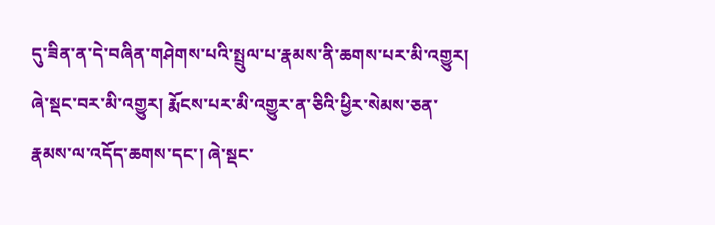དུ་ཟིན་ན་དེ་བཞིན་གཤེགས་པའི་སྤྲུལ་པ་རྣམས་ནི་ཆགས་པར་མི་འགྱུར། ཞེ་སྡང་བར་མི་འགྱུར། རྨོངས་པར་མི་འགྱུར་ན་ཅིའི་ཕྱིར་སེམས་ཅན་རྣམས་ལ་འདོད་ཆགས་དང་། ཞེ་སྡང་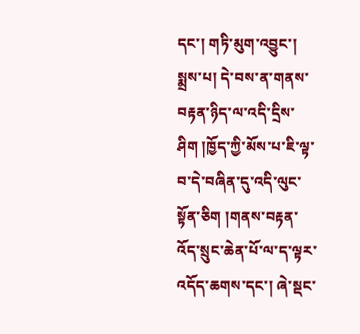དང་། གཏི་མུག་འབྱུང་། སྨྲས་པ། དེ་བས་ན་གནས་བརྟན་ཉིད་ལ་འདི་དྲིས་ཤིག །ཁྱོད་ཀྱི་མོས་པ་ཇི་ལྟ་བ་དེ་བཞིན་དུ་འདི་ལུང་སྟོན་ཅིག །གནས་བརྟན་འོད་སྲུང་ཆེན་པོ་ལ་ད་ལྟར་འདོད་ཆགས་དང་། ཞེ་སྡང་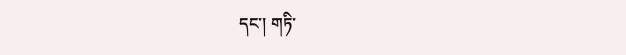དང་། གཏི་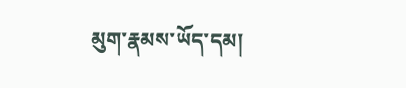མུག་རྣམས་ཡོད་དམ།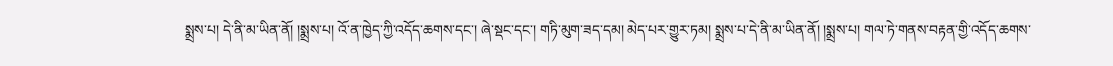སྨྲས་པ། དེ་ནི་མ་ཡིན་ནོ། །སྨྲས་པ། འོ་ན་ཁྱེད་ཀྱི་འདོད་ཆགས་དང་། ཞེ་སྡང་དང་། གཏི་མུག་ཟད་དམ། མེད་པར་གྱུར་ཏམ། སྨྲས་པ་དེ་ནི་མ་ཡིན་ནོ། །སྨྲས་པ། གལ་ཏེ་གནས་བརྟན་གྱི་འདོད་ཆགས་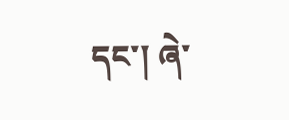དང་། ཞེ་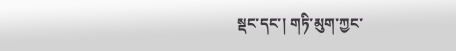སྡང་དང་། གཏི་མུག་ཀྱང་